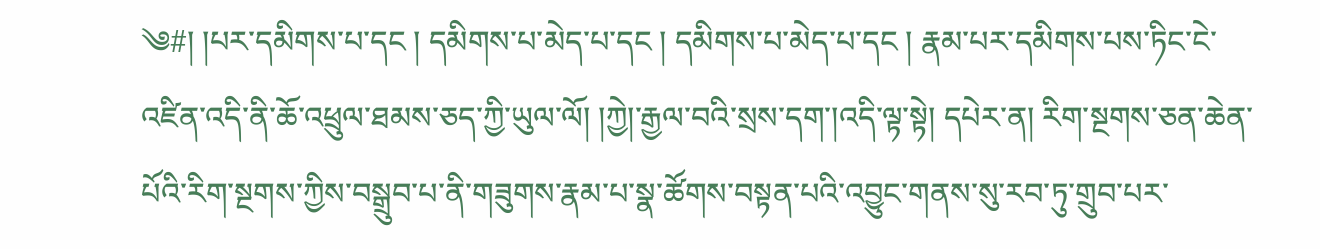༄#། །པར་དམིགས་པ་དང ། དམིགས་པ་མེད་པ་དང ། དམིགས་པ་མེད་པ་དང ། རྣམ་པར་དམིགས་པས་ཏིང་ངེ་འཛིན་འདི་ནི་ཆོ་འཕྲུལ་ཐམས་ཅད་ཀྱི་ཡུལ་ལོ། །ཀྱེ།་རྒྱལ་བའི་སྲས་དག་།འདི་ལྟ་སྟེ། དཔེར་ན། རིག་སྔགས་ཅན་ཆེན་པོའི་རིག་སྔགས་ཀྱིས་བསྒྲུབ་པ་ནི་གཟུགས་རྣམ་པ་སྣ་ཚོགས་བསྟན་པའི་འབྱུང་གནས་སུ་རབ་ཏུ་གྲུབ་པར་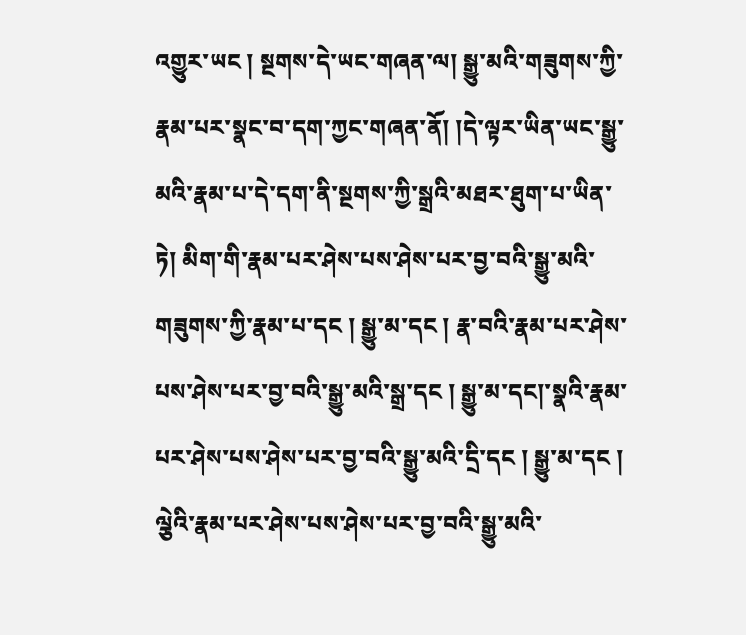འགྱུར་ཡང ། སྔགས་དེ་ཡང་གཞན་ལ། སྒྱུ་མའི་གཟུགས་ཀྱི་རྣམ་པར་སྣང་བ་དག་ཀྱང་གཞན་ནོ། །དེ་ལྟར་ཡིན་ཡང་སྒྱུ་མའི་རྣམ་པ་དེ་དག་ནི་སྔགས་ཀྱི་སྒྲའི་མཐར་ཐུག་པ་ཡིན་ཏེ། མིག་གི་རྣམ་པར་ཤེས་པས་ཤེས་པར་བྱ་བའི་སྒྱུ་མའི་གཟུགས་ཀྱི་རྣམ་པ་དང ། སྒྱུ་མ་དང ། རྣ་བའི་རྣམ་པར་ཤེས་པས་ཤེས་པར་བྱ་བའི་སྒྱུ་མའི་སྒྲ་དང ། སྒྱུ་མ་དང།་སྣའི་རྣམ་པར་ཤེས་པས་ཤེས་པར་བྱ་བའི་སྒྱུ་མའི་དྲི་དང ། སྒྱུ་མ་དང ། ལྕེའི་རྣམ་པར་ཤེས་པས་ཤེས་པར་བྱ་བའི་སྒྱུ་མའི་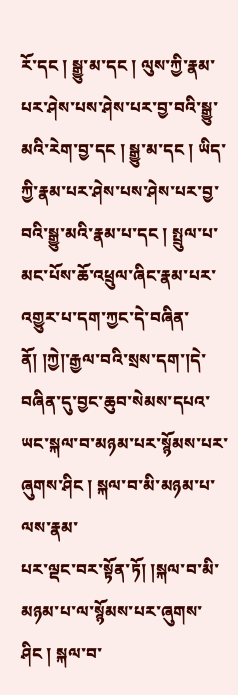རོ་དང ། སྒྱུ་མ་དང ། ལུས་ཀྱི་རྣམ་པར་ཤེས་པས་ཤེས་པར་བྱ་བའི་སྒྱུ་མའི་རེག་བྱ་དང ། སྒྱུ་མ་དང ། ཡིད་ཀྱི་རྣམ་པར་ཤེས་པས་ཤེས་པར་བྱ་བའི་སྒྱུ་མའི་རྣམ་པ་དང ། སྤྲུལ་པ་མང་པོས་ཆོ་འཕྲུལ་ཞིང་རྣམ་པར་འགྱུར་པ་དག་ཀྱང་དེ་བཞིན་ནོ། །ཀྱེ།་རྒྱལ་བའི་སྲས་དག་།དེ་བཞིན་དུ་བྱང་ཆུབ་སེམས་དཔའ་ཡང་སྐལ་བ་མཉམ་པར་སྙོམས་པར་ཞུགས་ཤིང ། སྐལ་བ་མི་མཉམ་པ་ལས་རྣམ་
པར་ལྡང་བར་སྟོན་ཏོ། །སྐལ་བ་མི་མཉམ་པ་ལ་སྙོམས་པར་ཞུགས་ཤིང ། སྐལ་བ་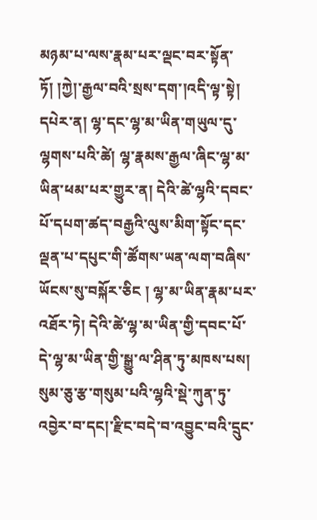མཉམ་པ་ལས་རྣམ་པར་ལྡང་བར་སྟོན་ཏོ། །ཀྱེ།་རྒྱལ་བའི་སྲས་དག་།འདི་ལྟ་སྟེ། དཔེར་ན། ལྷ་དང་ལྷ་མ་ཡིན་གཡུལ་དུ་ལྷགས་པའི་ཚེ། ལྷ་རྣམས་རྒྱལ་ཞིང་ལྷ་མ་ཡིན་ཕམ་པར་གྱུར་ན། དེའི་ཚེ་ལྷའི་དབང་པོ་དཔག་ཚད་བརྒྱའི་ལུས་མིག་སྟོང་དང་ལྡན་པ་དཔུང་གི་ཚོགས་ཡན་ལག་བཞིས་ཡོངས་སུ་བསྐོར་ཅིང ། ལྷ་མ་ཡིན་རྣམ་པར་འཐོར་ཏེ། དེའི་ཚེ་ལྷ་མ་ཡིན་གྱི་དབང་པོ་དེ་ལྷ་མ་ཡིན་གྱི་སྒྱུ་ལ་ཤིན་ཏུ་མཁས་པས། སུམ་ཅུ་རྩ་གསུམ་པའི་ལྷའི་སྡེ་ཀུན་ཏུ་འབྱེར་བ་དང།་རྫིང་བདེ་བ་འབྱུང་བའི་དྲུང་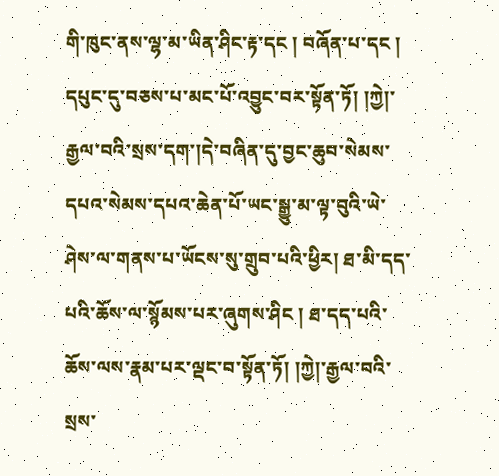གི་ཁུང་ནས་ལྷ་མ་ཡིན་ཤིང་རྟ་དང ། བཞོན་པ་དང ། དཔུང་དུ་བཅས་པ་མང་པོ་འབྱུང་བར་སྟོན་ཏོ། །ཀྱེ།་རྒྱལ་བའི་སྲས་དག་།དེ་བཞིན་དུ་བྱང་ཆུབ་སེམས་དཔའ་སེམས་དཔའ་ཆེན་པོ་ཡང་སྒྱུ་མ་ལྟ་བུའི་ཡེ་ཤེས་ལ་གནས་པ་ཡོངས་སུ་གྲུབ་པའི་ཕྱིར། ཐ་མི་དད་པའི་ཆོས་ལ་སྙོམས་པར་ཞུགས་ཤིང ། ཐ་དད་པའི་ཆོས་ལས་རྣམ་པར་ལྡང་བ་སྟོན་ཏོ། །ཀྱེ།་རྒྱལ་བའི་སྲས་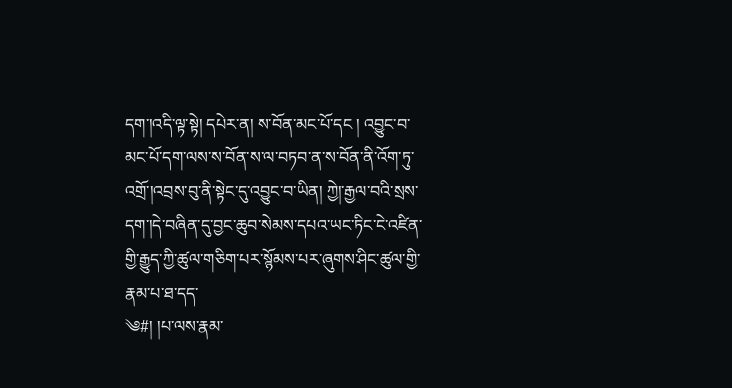དག་།འདི་ལྟ་སྟེ། དཔེར་ན། ས་བོན་མང་པོ་དང ། འབྱུང་བ་མང་པོ་དག་ལས་ས་བོན་ས་ལ་བཏབ་ན་ས་བོན་ནི་འོག་ཏུ་འགྲོ་།འབྲས་བུ་ནི་སྟེང་དུ་འབྱུང་བ་ཡིན། ཀྱེ།་རྒྱལ་བའི་སྲས་དག་།དེ་བཞིན་དུ་བྱང་ཆུབ་སེམས་དཔའ་ཡང་ཏིང་ངེ་འཛིན་གྱི་རྒྱུད་ཀྱི་ཚུལ་གཅིག་པར་སྙོམས་པར་ཞུགས་ཤིང་ཚུལ་གྱི་རྣམ་པ་ཐ་དད་
༄#། །པ་ལས་རྣམ་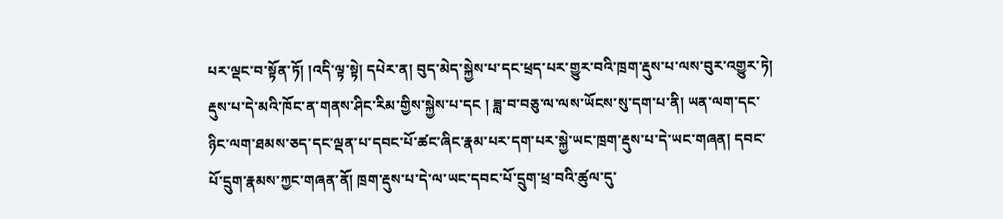པར་ལྡང་བ་སྟོན་ཏོ། །འདི་ལྟ་སྟེ། དཔེར་ན། བུད་མེད་སྐྱེས་པ་དང་ཕྲད་པར་གྱུར་བའི་ཁྲག་རྡུས་པ་ལས་བུར་འགྱུར་ཏེ། རྡུས་པ་དེ་མའི་ཁོང་ན་གནས་ཤིང་རིམ་གྱིས་སྐྱེས་པ་དང ། ཟླ་བ་བཅུ་ལ་ལས་ཡོངས་སུ་དག་པ་ནི། ཡན་ལག་དང་ཉིང་ལག་ཐམས་ཅད་དང་ལྡན་པ་དབང་པོ་ཚང་ཞིང་རྣམ་པར་དག་པར་སྐྱེ་ཡང་ཁྲག་རྡུས་པ་དེ་ཡང་གཞན། དབང་པོ་དྲུག་རྣམས་ཀྱང་གཞན་ནོ། ཁྲག་རྡུས་པ་དེ་ལ་ཡང་དབང་པོ་དྲུག་ཕྲ་བའི་ཚུལ་དུ་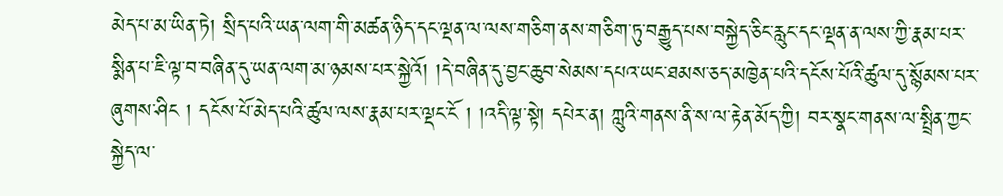མེད་པ་མ་ཡིན་ཏེ། སྲིད་པའི་ཡན་ལག་གི་མཚན་ཉིད་དང་ལྡན་ལ་ལས་གཅིག་ནས་གཅིག་ཏུ་བརྒྱུད་པས་བསྐྱེད་ཅིང་རླུང་དང་ལྡན་ན་ལས་ཀྱི་རྣམ་པར་སྨིན་པ་ཇི་ལྟ་བ་བཞིན་དུ་ཡན་ལག་མ་ཉམས་པར་སྐྱེའོ། །དེ་བཞིན་དུ་བྱང་ཆུབ་སེམས་དཔའ་ཡང་ཐམས་ཅད་མཁྱེན་པའི་དངོས་པོའི་ཚུལ་དུ་སྙོམས་པར་ཞུགས་ཤིང ། དངོས་པོ་མེད་པའི་ཚུལ་ལས་རྣམ་པར་ལྡང་ངོ ། །འདི་ལྟ་སྟེ། དཔེར་ན། ཀླུའི་གནས་ནི་ས་ལ་རྟེན་མོད་ཀྱི། བར་སྣང་གནས་ལ་སྤྲིན་ཀྱང་སྐྱེད་ལ་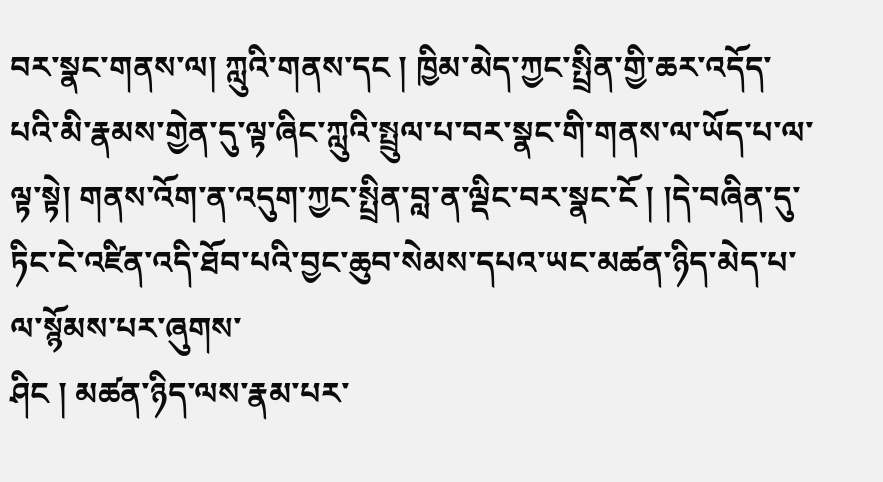བར་སྣང་གནས་ལ། ཀླུའི་གནས་དང ། ཁྱིམ་མེད་ཀྱང་སྤྲིན་གྱི་ཆར་འདོད་པའི་མི་རྣམས་གྱེན་དུ་ལྟ་ཞིང་ཀླུའི་སྤྲུལ་པ་བར་སྣང་གི་གནས་ལ་ཡོད་པ་ལ་ལྟ་སྟེ། གནས་འོག་ན་འདུག་ཀྱང་སྤྲིན་བླ་ན་ལྡིང་བར་སྣང་ངོ ། །དེ་བཞིན་དུ་ཏིང་ངེ་འཛིན་འདི་ཐོབ་པའི་བྱང་ཆུབ་སེམས་དཔའ་ཡང་མཚན་ཉིད་མེད་པ་ལ་སྙོམས་པར་ཞུགས་
ཤིང ། མཚན་ཉིད་ལས་རྣམ་པར་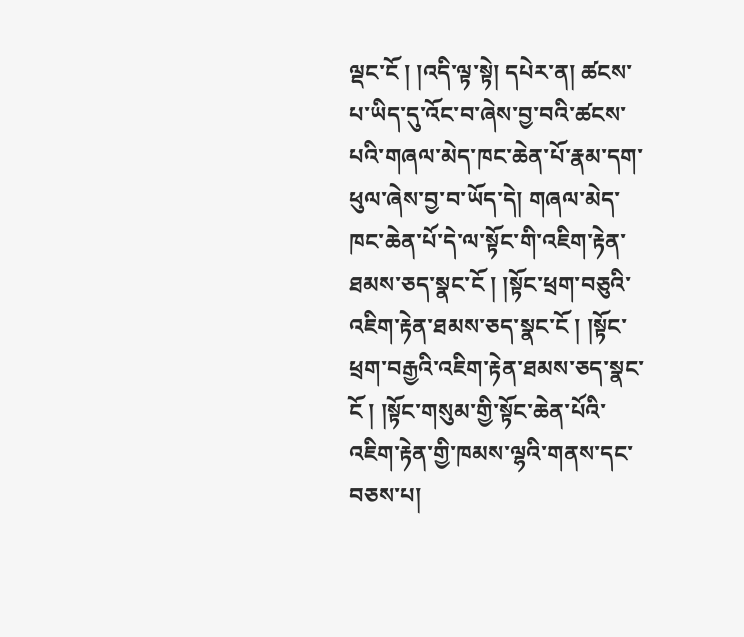ལྡང་ངོ ། །འདི་ལྟ་སྟེ། དཔེར་ན། ཚངས་པ་ཡིད་དུ་འོང་བ་ཞེས་བྱ་བའི་ཚངས་པའི་གཞལ་མེད་ཁང་ཆེན་པོ་རྣམ་དག་ཕུལ་ཞེས་བྱ་བ་ཡོད་དེ། གཞལ་མེད་ཁང་ཆེན་པོ་དེ་ལ་སྟོང་གི་འཇིག་རྟེན་ཐམས་ཅད་སྣང་ངོ ། །སྟོང་ཕྲག་བཅུའི་འཇིག་རྟེན་ཐམས་ཅད་སྣང་ངོ ། །སྟོང་ཕྲག་བརྒྱའི་འཇིག་རྟེན་ཐམས་ཅད་སྣང་ངོ ། །སྟོང་གསུམ་གྱི་སྟོང་ཆེན་པོའི་འཇིག་རྟེན་གྱི་ཁམས་ལྷའི་གནས་དང་བཅས་པ།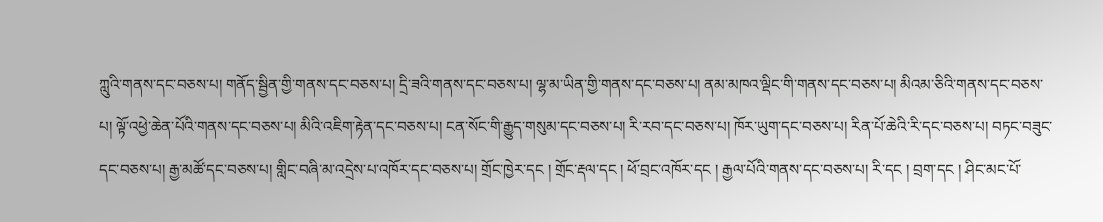ཀླུའི་གནས་དང་བཅས་པ། གནོད་སྦྱིན་གྱི་གནས་དང་བཅས་པ། དྲི་ཟའི་གནས་དང་བཅས་པ། ལྷ་མ་ཡིན་གྱི་གནས་དང་བཅས་པ། ནམ་མཁའ་ལྡིང་གི་གནས་དང་བཅས་པ། མིའམ་ཅིའི་གནས་དང་བཅས་པ། ལྟོ་འཕྱེ་ཆེན་པོའི་གནས་དང་བཅས་པ། མིའི་འཇིག་རྟེན་དང་བཅས་པ། ངན་སོང་གི་རྒྱུད་གསུམ་དང་བཅས་པ། རི་རབ་དང་བཅས་པ། ཁོར་ཡུག་དང་བཅས་པ། རིན་པོ་ཆེའི་རི་དང་བཅས་པ། བཏང་བཟུང་དང་བཅས་པ། རྒྱ་མཚོ་དང་བཅས་པ། གླིང་བཞི་མ་འདྲེས་པ་འཁོར་དང་བཅས་པ། གྲོང་ཁྱེར་དང ། གྲོང་རྡལ་དང ། ཕོ་བྲང་འཁོར་དང ། རྒྱལ་པོའི་གནས་དང་བཅས་པ། རི་དང ། བྲག་དང ། ཤིང་མང་པོ་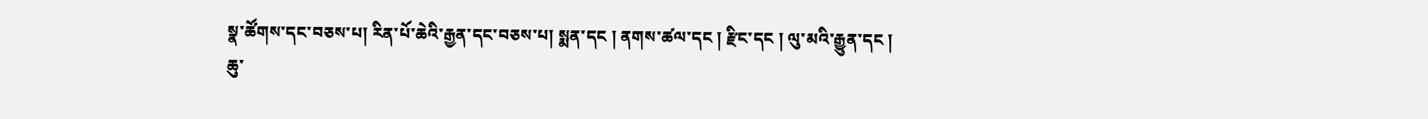སྣ་ཚོགས་དང་བཅས་པ། རིན་པོ་ཆེའི་རྒྱན་དང་བཅས་པ། སྨན་དང ། ནགས་ཚལ་དང ། རྫིང་དང ། ལུ་མའི་རྒྱུན་དང ། ཆུ་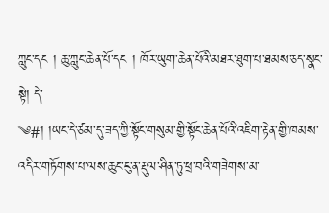ཀླུང་དང ། ཆུ་ཀླུང་ཆེན་པོ་དང ། ཁོར་ཡུག་ཆེན་པོའི་མཐར་ཐུག་པ་ཐམས་ཅད་སྣང་སྟེ། དེ་
༄#། །ཡང་དེ་ཙམ་དུ་ཟད་ཀྱི་སྟོང་གསུམ་གྱི་སྟོང་ཆེན་པོའི་འཇིག་རྟེན་གྱི་ཁམས་འདིར་གཏོགས་པ་ལས་ཆུང་ངུ་ན་རྡུལ་ཤིན་ཏུ་ཕྲ་བའི་གཟེགས་མ་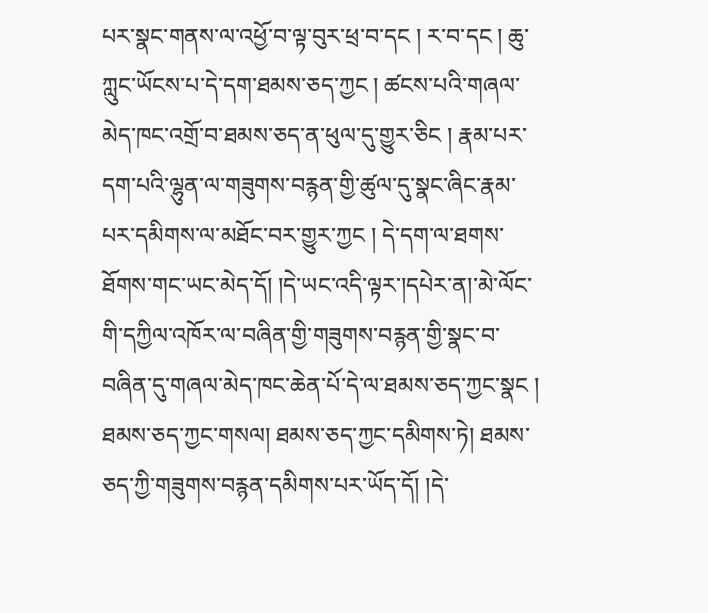པར་སྣང་གནས་ལ་འཕྱོ་བ་ལྟ་བུར་ཕྲ་བ་དང ། ར་བ་དང ། ཆུ་ཀླུང་ཡོངས་པ་དེ་དག་ཐམས་ཅད་ཀྱང ། ཚངས་པའི་གཞལ་མེད་ཁང་འགྲོ་བ་ཐམས་ཅད་ན་ཕུལ་དུ་གྱུར་ཅིང ། རྣམ་པར་དག་པའི་ལྷུན་ལ་གཟུགས་བརྙན་གྱི་ཚུལ་དུ་སྣང་ཞིང་རྣམ་པར་དམིགས་ལ་མཐོང་བར་གྱུར་ཀྱང ། དེ་དག་ལ་ཐགས་ཐོགས་གང་ཡང་མེད་དོ། །དེ་ཡང་འདི་ལྟར་།དཔེར་ན།་མེ་ལོང་གི་དཀྱིལ་འཁོར་ལ་བཞིན་གྱི་གཟུགས་བརྙན་གྱི་སྣང་བ་བཞིན་དུ་གཞལ་མེད་ཁང་ཆེན་པོ་དེ་ལ་ཐམས་ཅད་ཀྱང་སྣང ། ཐམས་ཅད་ཀྱང་གསལ། ཐམས་ཅད་ཀྱང་དམིགས་ཏེ། ཐམས་ཅད་ཀྱི་གཟུགས་བརྙན་དམིགས་པར་ཡོད་དོ། །དེ་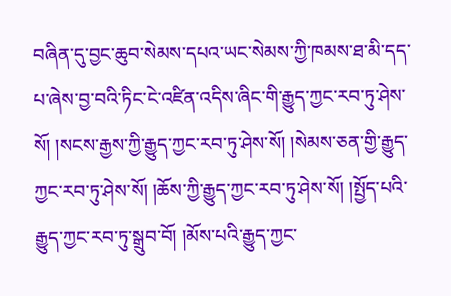བཞིན་དུ་བྱང་ཆུབ་སེམས་དཔའ་ཡང་སེམས་ཀྱི་ཁམས་ཐ་མི་དད་པ་ཞེས་བྱ་བའི་ཏིང་ངེ་འཛིན་འདིས་ཞིང་གི་རྒྱུད་ཀྱང་རབ་ཏུ་ཤེས་སོ། །སངས་རྒྱས་ཀྱི་རྒྱུད་ཀྱང་རབ་ཏུ་ཤེས་སོ། །སེམས་ཅན་གྱི་རྒྱུད་ཀྱང་རབ་ཏུ་ཤེས་སོ། །ཆོས་ཀྱི་རྒྱུད་ཀྱང་རབ་ཏུ་ཤེས་སོ། །སྤྱོད་པའི་རྒྱུད་ཀྱང་རབ་ཏུ་སྒྲུབ་བོ། །མོས་པའི་རྒྱུད་ཀྱང་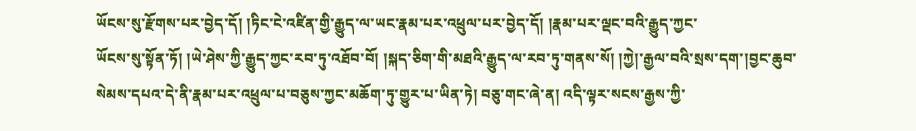ཡོངས་སུ་རྫོགས་པར་བྱེད་དོ། །ཏིང་ངེ་འཛིན་གྱི་རྒྱུད་ལ་ཡང་རྣམ་པར་འཕྲུལ་པར་བྱེད་དོ། །རྣམ་པར་ལྡང་བའི་རྒྱུད་ཀྱང་
ཡོངས་སུ་སྟོན་ཏོ། །ཡེ་ཤེས་ཀྱི་རྒྱུད་ཀྱང་རབ་ཏུ་འཐོབ་བོ། །སྐད་ཅིག་གི་མཐའི་རྒྱུད་ལ་རབ་ཏུ་གནས་སོ། །ཀྱེ།་རྒྱལ་བའི་སྲས་དག་།བྱང་ཆུབ་སེམས་དཔའ་དེ་ནི་རྣམ་པར་འཕྲུལ་པ་བཅུས་ཀྱང་མཆོག་ཏུ་གྱུར་པ་ཡིན་ཏེ། བཅུ་གང་ཞེ་ན། འདི་ལྟར་སངས་རྒྱས་ཀྱི་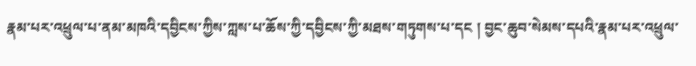རྣམ་པར་འཕྲུལ་པ་ནམ་མཁའི་དབྱིངས་ཀྱིས་ཀླས་པ་ཆོས་ཀྱི་དབྱིངས་ཀྱི་མཐས་གཏུགས་པ་དང ། བྱང་ཆུབ་སེམས་དཔའི་རྣམ་པར་འཕྲུལ་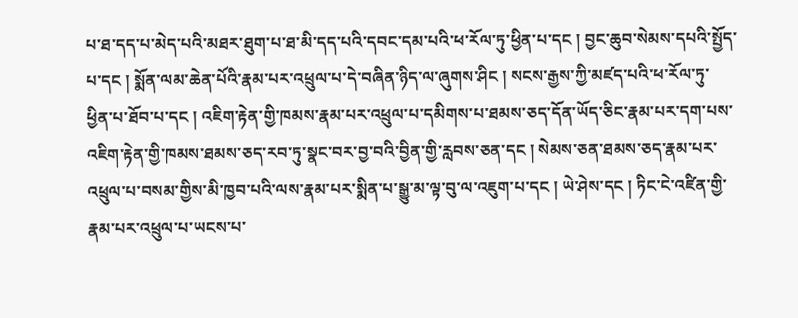པ་ཐ་དད་པ་མེད་པའི་མཐར་ཐུག་པ་ཐ་མི་དད་པའི་དབང་དམ་པའི་ཕ་རོལ་ཏུ་ཕྱིན་པ་དང ། བྱང་ཆུབ་སེམས་དཔའི་སྤྱོད་པ་དང ། སྨོན་ལམ་ཆེན་པོའི་རྣམ་པར་འཕྲུལ་པ་དེ་བཞིན་ཉིད་ལ་ཞུགས་ཤིང ། སངས་རྒྱས་ཀྱི་མཛད་པའི་ཕ་རོལ་ཏུ་ཕྱིན་པ་ཐོབ་པ་དང ། འཇིག་རྟེན་གྱི་ཁམས་རྣམ་པར་འཕྲུལ་པ་དམིགས་པ་ཐམས་ཅད་དོན་ཡོད་ཅིང་རྣམ་པར་དག་པས་འཇིག་རྟེན་གྱི་ཁམས་ཐམས་ཅད་རབ་ཏུ་སྣང་བར་བྱ་བའི་བྱིན་གྱི་རླབས་ཅན་དང ། སེམས་ཅན་ཐམས་ཅད་རྣམ་པར་འཕྲུལ་པ་བསམ་གྱིས་མི་ཁྱབ་པའི་ལས་རྣམ་པར་སྨིན་པ་སྒྱུ་མ་ལྟ་བུ་ལ་འཇུག་པ་དང ། ཡེ་ཤེས་དང ། ཏིང་ངེ་འཛིན་གྱི་རྣམ་པར་འཕྲུལ་པ་ཡངས་པ་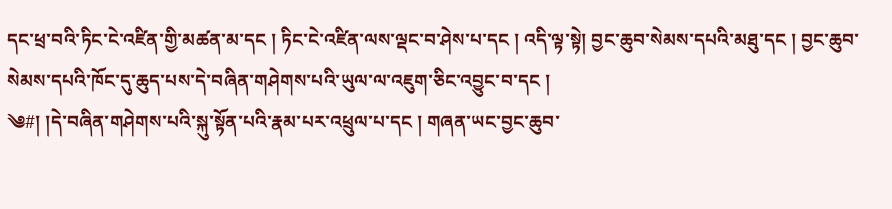དང་ཕྲ་བའི་ཏིང་ངེ་འཛིན་གྱི་མཚན་མ་དང ། ཏིང་ངེ་འཛིན་ལས་ལྡང་བ་ཤེས་པ་དང ། འདི་ལྟ་སྟེ། བྱང་ཆུབ་སེམས་དཔའི་མཐུ་དང ། བྱང་ཆུབ་སེམས་དཔའི་ཁོང་དུ་ཆུད་པས་དེ་བཞིན་གཤེགས་པའི་ཡུལ་ལ་འཇུག་ཅིང་འབྱུང་བ་དང །
༄#། །དེ་བཞིན་གཤེགས་པའི་སྐུ་སྟོན་པའི་རྣམ་པར་འཕྲུལ་པ་དང ། གཞན་ཡང་བྱང་ཆུབ་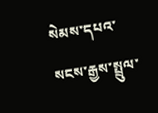སེམས་དཔའ་སངས་རྒྱས་སྤྲུལ་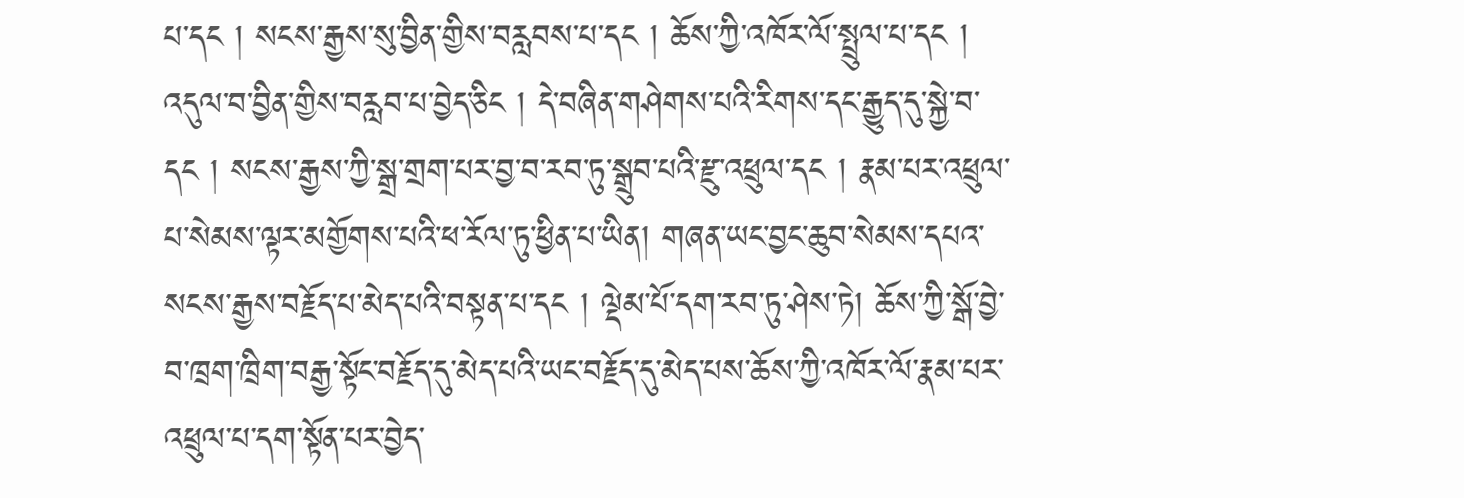པ་དང ། སངས་རྒྱས་སུ་བྱིན་གྱིས་བརླབས་པ་དང ། ཆོས་ཀྱི་འཁོར་ལོ་སྤྲུལ་པ་དང ། འདུལ་བ་བྱིན་གྱིས་བརླབ་པ་བྱེད་ཅིང ། དེ་བཞིན་གཤེགས་པའི་རིགས་དང་རྒྱུད་དུ་སྐྱེ་བ་དང ། སངས་རྒྱས་ཀྱི་སྒྲ་གྲག་པར་བྱ་བ་རབ་ཏུ་སྒྲུབ་པའི་རྫུ་འཕྲུལ་དང ། རྣམ་པར་འཕྲུལ་པ་སེམས་ལྟར་མགྱོགས་པའི་ཕ་རོལ་ཏུ་ཕྱིན་པ་ཡིན། གཞན་ཡང་བྱང་ཆུབ་སེམས་དཔའ་སངས་རྒྱས་བརྗོད་པ་མེད་པའི་བསྟན་པ་དང ། ལྡེམ་པོ་དག་རབ་ཏུ་ཤེས་ཏེ། ཆོས་ཀྱི་སྒོ་བྱེ་བ་ཁྲག་ཁྲིག་བརྒྱ་སྟོང་བརྗོད་དུ་མེད་པའི་ཡང་བརྗོད་དུ་མེད་པས་ཆོས་ཀྱི་འཁོར་ལོ་རྣམ་པར་འཕྲུལ་པ་དག་སྟོན་པར་བྱེད་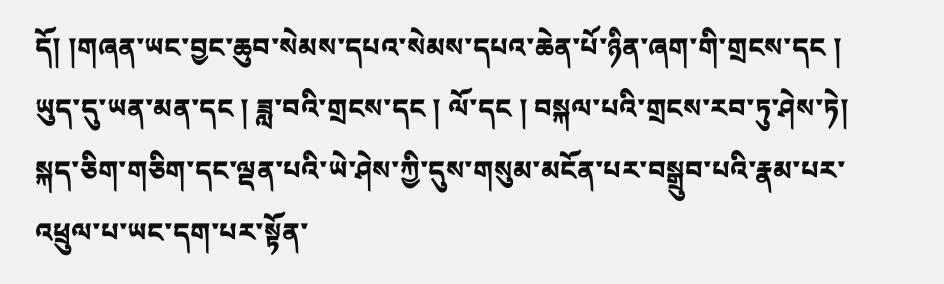དོ། །གཞན་ཡང་བྱང་ཆུབ་སེམས་དཔའ་སེམས་དཔའ་ཆེན་པོ་ཉིན་ཞག་གི་གྲངས་དང ། ཡུད་དུ་ཡན་མན་དང ། ཟླ་བའི་གྲངས་དང ། ལོ་དང ། བསྐལ་པའི་གྲངས་རབ་ཏུ་ཤེས་ཏེ། སྐད་ཅིག་གཅིག་དང་ལྡན་པའི་ཡེ་ཤེས་ཀྱི་དུས་གསུམ་མངོན་པར་བསྒྲུབ་པའི་རྣམ་པར་འཕྲུལ་པ་ཡང་དག་པར་སྟོན་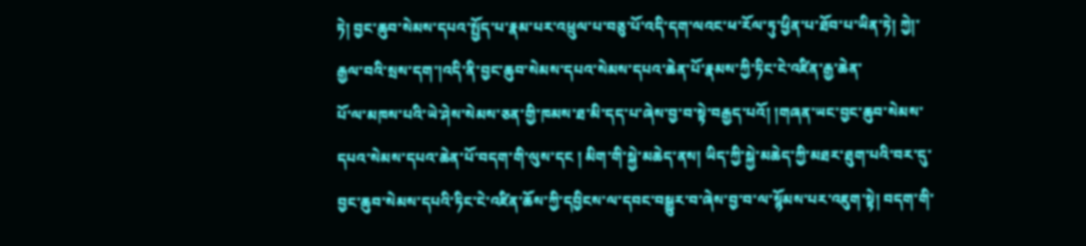ཏེ། བྱང་ཆུབ་སེམས་དཔའ་སྤྱོད་པ་རྣམ་པར་འཕྲུལ་པ་བཅུ་པོ་འདི་དག་ལའང་ཕ་རོལ་ཏུ་ཕྱིན་པ་ཐོབ་པ་ཡིན་ཏེ། ཀྱེ།་རྒྱལ་བའི་སྲས་དག་།འདི་ནི་བྱང་ཆུབ་སེམས་དཔའ་སེམས་དཔའ་ཆེན་པོ་རྣམས་ཀྱི་ཏིང་ངེ་འཛིན་རྒྱ་ཆེན་
པོ་ལ་མཁས་པའི་ཡེ་ཤེས་སེམས་ཅན་གྱི་ཁམས་ཐ་མི་དད་པ་ཞེས་བྱ་བ་སྟེ་བརྒྱད་པའོ། །གཞན་ཡང་བྱང་ཆུབ་སེམས་དཔའ་སེམས་དཔའ་ཆེན་པོ་བདག་གི་ལུས་དང ། མིག་གི་སྐྱེ་མཆེད་ནས། ཡིད་ཀྱི་སྐྱེ་མཆེད་ཀྱི་མཐར་ཐུག་པའི་བར་དུ་བྱང་ཆུབ་སེམས་དཔའི་ཏིང་ངེ་འཛིན་ཆོས་ཀྱི་དབྱིངས་ལ་དབང་བསྒྱུར་བ་ཞེས་བྱ་བ་ལ་སྙོམས་པར་འཇུག་སྟེ། བདག་གི་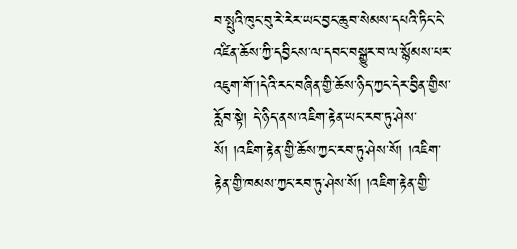བ་སྤུའི་ཁུང་བུ་རེ་རེར་ཡང་བྱང་ཆུབ་སེམས་དཔའི་ཏིང་ངེ་འཛིན་ཆོས་ཀྱི་དབྱིངས་ལ་དབང་བསྒྱུར་བ་ལ་སྙོམས་པར་འཇུག་གོ་།དེའི་རང་བཞིན་གྱི་ཆོས་ཉིད་ཀྱང་དེར་བྱིན་གྱིས་རློབ་སྟེ། དེ་ཉིད་ནས་འཇིག་རྟེན་ཡང་རབ་ཏུ་ཤེས་སོ། །འཇིག་རྟེན་གྱི་ཆོས་ཀྱང་རབ་ཏུ་ཤེས་སོ། །འཇིག་རྟེན་གྱི་ཁམས་ཀྱང་རབ་ཏུ་ཤེས་སོ། །འཇིག་རྟེན་གྱི་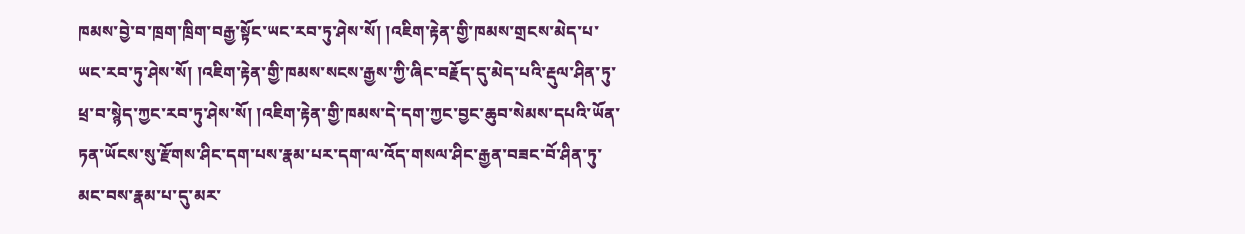ཁམས་བྱེ་བ་ཁྲག་ཁྲིག་བརྒྱ་སྟོང་ཡང་རབ་ཏུ་ཤེས་སོ། །འཇིག་རྟེན་གྱི་ཁམས་གྲངས་མེད་པ་ཡང་རབ་ཏུ་ཤེས་སོ། །འཇིག་རྟེན་གྱི་ཁམས་སངས་རྒྱས་ཀྱི་ཞིང་བརྗོད་དུ་མེད་པའི་རྡུལ་ཤིན་ཏུ་ཕྲ་བ་སྙེད་ཀྱང་རབ་ཏུ་ཤེས་སོ། །འཇིག་རྟེན་གྱི་ཁམས་དེ་དག་ཀྱང་བྱང་ཆུབ་སེམས་དཔའི་ཡོན་ཏན་ཡོངས་སུ་རྫོགས་ཤིང་དག་པས་རྣམ་པར་དག་ལ་འོད་གསལ་ཤིང་རྒྱན་བཟང་བོ་ཤིན་ཏུ་མང་བས་རྣམ་པ་དུ་མར་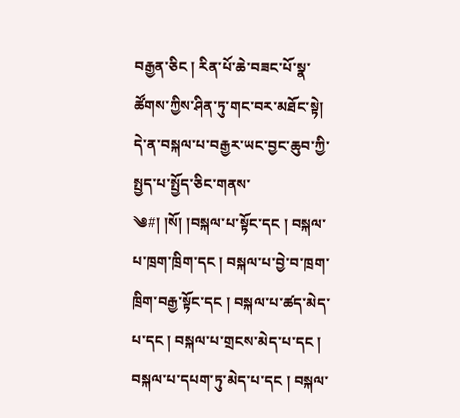བརྒྱན་ཅིང ། རིན་པོ་ཆེ་བཟང་པོ་སྣ་ཚོགས་ཀྱིས་ཤིན་ཏུ་གང་བར་མཐོང་སྟེ། དེ་ན་བསྐལ་པ་བརྒྱར་ཡང་བྱང་ཆུབ་ཀྱི་སྤྱད་པ་སྤྱོད་ཅིང་གནས་
༄#། །སོ། །བསྐལ་པ་སྟོང་དང ། བསྐལ་པ་ཁྲག་ཁྲིག་དང ། བསྐལ་པ་བྱེ་བ་ཁྲག་ཁྲིག་བརྒྱ་སྟོང་དང ། བསྐལ་པ་ཚད་མེད་པ་དང ། བསྐལ་པ་གྲངས་མེད་པ་དང ། བསྐལ་པ་དཔག་ཏུ་མེད་པ་དང ། བསྐལ་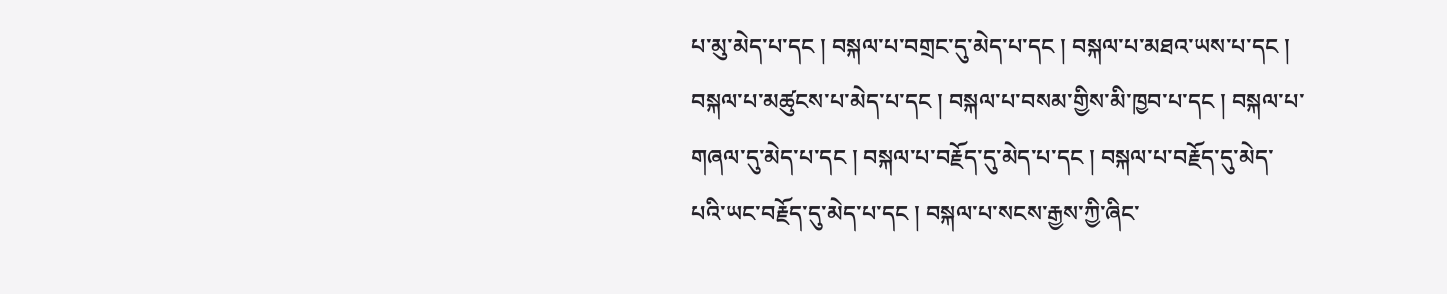པ་མུ་མེད་པ་དང ། བསྐལ་པ་བགྲང་དུ་མེད་པ་དང ། བསྐལ་པ་མཐའ་ཡས་པ་དང ། བསྐལ་པ་མཚུངས་པ་མེད་པ་དང ། བསྐལ་པ་བསམ་གྱིས་མི་ཁྱབ་པ་དང ། བསྐལ་པ་གཞལ་དུ་མེད་པ་དང ། བསྐལ་པ་བརྗོད་དུ་མེད་པ་དང ། བསྐལ་པ་བརྗོད་དུ་མེད་པའི་ཡང་བརྗོད་དུ་མེད་པ་དང ། བསྐལ་པ་སངས་རྒྱས་ཀྱི་ཞིང་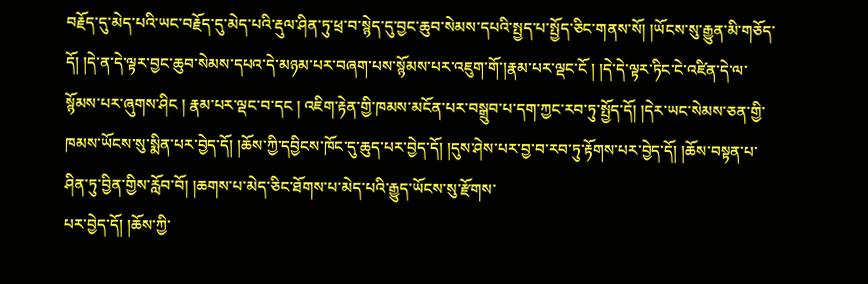བརྗོད་དུ་མེད་པའི་ཡང་བརྗོད་དུ་མེད་པའི་རྡུལ་ཤིན་ཏུ་ཕྲ་བ་སྙེད་དུ་བྱང་ཆུབ་སེམས་དཔའི་སྤྱད་པ་སྤྱོད་ཅིང་གནས་སོ། །ཡོངས་སུ་རྒྱུན་མི་གཅོད་དོ། །དེ་ན་དེ་ལྟར་བྱང་ཆུབ་སེམས་དཔའ་དེ་མཉམ་པར་བཞག་པས་སྙོམས་པར་འཇུག་གོ་།རྣམ་པར་ལྡང་ངོ ། །དེ་དེ་ལྟར་ཏིང་ངེ་འཛིན་དེ་ལ་སྙོམས་པར་ཞུགས་ཤིང ། རྣམ་པར་ལྡང་བ་དང ། འཇིག་རྟེན་གྱི་ཁམས་མངོན་པར་བསྒྲུབ་པ་དག་ཀྱང་རབ་ཏུ་སྤྱོད་དོ། །དེར་ཡང་སེམས་ཅན་གྱི་ཁམས་ཡོངས་སུ་སྨིན་པར་བྱེད་དོ། །ཆོས་ཀྱི་དབྱིངས་ཁོང་དུ་ཆུད་པར་བྱེད་དོ། །དུས་ཤེས་པར་བྱ་བ་རབ་ཏུ་རྟོགས་པར་བྱེད་དོ། །ཆོས་བསྟན་པ་ཤིན་ཏུ་བྱིན་གྱིས་རློབ་བོ། །ཆགས་པ་མེད་ཅིང་ཐོགས་པ་མེད་པའི་རྒྱུད་ཡོངས་སུ་རྫོགས་
པར་བྱེད་དོ། །ཆོས་ཀྱི་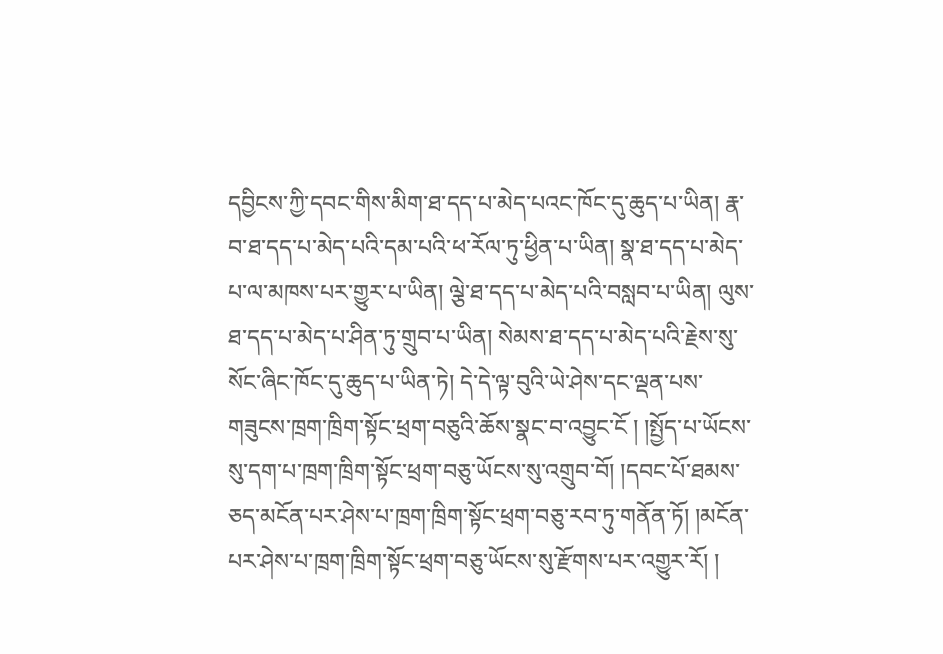དབྱིངས་ཀྱི་དབང་གིས་མིག་ཐ་དད་པ་མེད་པའང་ཁོང་དུ་ཆུད་པ་ཡིན། རྣ་བ་ཐ་དད་པ་མེད་པའི་དམ་པའི་ཕ་རོལ་ཏུ་ཕྱིན་པ་ཡིན། སྣ་ཐ་དད་པ་མེད་པ་ལ་མཁས་པར་གྱུར་པ་ཡིན། ལྕེ་ཐ་དད་པ་མེད་པའི་བསླབ་པ་ཡིན། ལུས་ཐ་དད་པ་མེད་པ་ཤིན་ཏུ་གྲུབ་པ་ཡིན། སེམས་ཐ་དད་པ་མེད་པའི་རྗེས་སུ་སོང་ཞིང་ཁོང་དུ་ཆུད་པ་ཡིན་ཏེ། དེ་དེ་ལྟ་བུའི་ཡེ་ཤེས་དང་ལྡན་པས་གཟུངས་ཁྲག་ཁྲིག་སྟོང་ཕྲག་བཅུའི་ཆོས་སྣང་བ་འབྱུང་ངོ ། །སྤྱོད་པ་ཡོངས་སུ་དག་པ་ཁྲག་ཁྲིག་སྟོང་ཕྲག་བཅུ་ཡོངས་སུ་འགྲུབ་བོ། །དབང་པོ་ཐམས་ཅད་མངོན་པར་ཤེས་པ་ཁྲག་ཁྲིག་སྟོང་ཕྲག་བཅུ་རབ་ཏུ་གནོན་ཏོ། །མངོན་པར་ཤེས་པ་ཁྲག་ཁྲིག་སྟོང་ཕྲག་བཅུ་ཡོངས་སུ་རྫོགས་པར་འགྱུར་རོ། །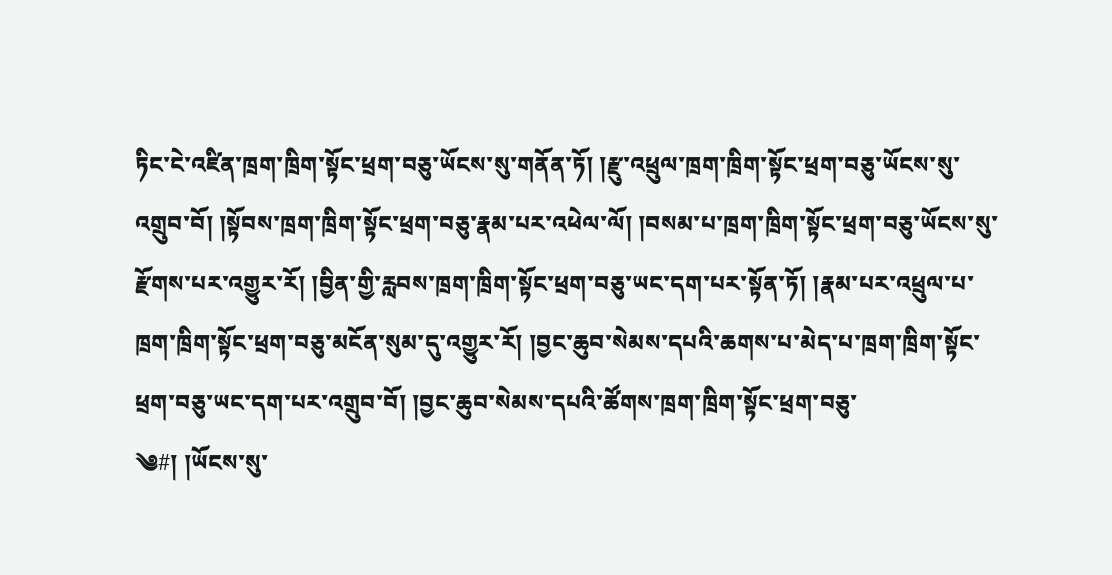ཏིང་ངེ་འཛིན་ཁྲག་ཁྲིག་སྟོང་ཕྲག་བཅུ་ཡོངས་སུ་གནོན་ཏོ། །རྫུ་འཕྲུལ་ཁྲག་ཁྲིག་སྟོང་ཕྲག་བཅུ་ཡོངས་སུ་འགྲུབ་བོ། །སྟོབས་ཁྲག་ཁྲིག་སྟོང་ཕྲག་བཅུ་རྣམ་པར་འཕེལ་ལོ། །བསམ་པ་ཁྲག་ཁྲིག་སྟོང་ཕྲག་བཅུ་ཡོངས་སུ་རྫོགས་པར་འགྱུར་རོ། །བྱིན་གྱི་རླབས་ཁྲག་ཁྲིག་སྟོང་ཕྲག་བཅུ་ཡང་དག་པར་སྟོན་ཏོ། །རྣམ་པར་འཕྲུལ་པ་ཁྲག་ཁྲིག་སྟོང་ཕྲག་བཅུ་མངོན་སུམ་དུ་འགྱུར་རོ། །བྱང་ཆུབ་སེམས་དཔའི་ཆགས་པ་མེད་པ་ཁྲག་ཁྲིག་སྟོང་ཕྲག་བཅུ་ཡང་དག་པར་འགྲུབ་བོ། །བྱང་ཆུབ་སེམས་དཔའི་ཚོགས་ཁྲག་ཁྲིག་སྟོང་ཕྲག་བཅུ་
༄#། །ཡོངས་སུ་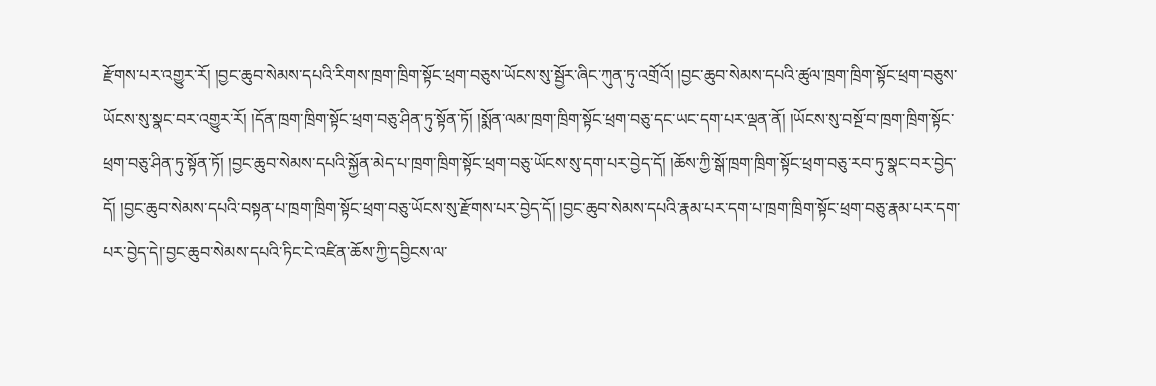རྫོགས་པར་འགྱུར་རོ། །བྱང་ཆུབ་སེམས་དཔའི་རིགས་ཁྲག་ཁྲིག་སྟོང་ཕྲག་བཅུས་ཡོངས་སུ་སྦྱོར་ཞིང་ཀུན་ཏུ་འགྲོའོ། །བྱང་ཆུབ་སེམས་དཔའི་ཚུལ་ཁྲག་ཁྲིག་སྟོང་ཕྲག་བཅུས་ཡོངས་སུ་སྣང་བར་འགྱུར་རོ། །དོན་ཁྲག་ཁྲིག་སྟོང་ཕྲག་བཅུ་ཤིན་ཏུ་སྟོན་ཏོ། །སྨོན་ལམ་ཁྲག་ཁྲིག་སྟོང་ཕྲག་བཅུ་དང་ཡང་དག་པར་ལྡན་ནོ། །ཡོངས་སུ་བསྔོ་བ་ཁྲག་ཁྲིག་སྟོང་ཕྲག་བཅུ་ཤིན་ཏུ་སྟོན་ཏོ། །བྱང་ཆུབ་སེམས་དཔའི་སྐྱོན་མེད་པ་ཁྲག་ཁྲིག་སྟོང་ཕྲག་བཅུ་ཡོངས་སུ་དག་པར་བྱེད་དོ། །ཆོས་ཀྱི་སྒོ་ཁྲག་ཁྲིག་སྟོང་ཕྲག་བཅུ་རབ་ཏུ་སྣང་བར་བྱེད་དོ། །བྱང་ཆུབ་སེམས་དཔའི་བསྟན་པ་ཁྲག་ཁྲིག་སྟོང་ཕྲག་བཅུ་ཡོངས་སུ་རྫོགས་པར་བྱེད་དོ། །བྱང་ཆུབ་སེམས་དཔའི་རྣམ་པར་དག་པ་ཁྲག་ཁྲིག་སྟོང་ཕྲག་བཅུ་རྣམ་པར་དག་པར་བྱེད་དེ།་བྱང་ཆུབ་སེམས་དཔའི་ཏིང་ངེ་འཛིན་ཆོས་ཀྱི་དབྱིངས་ལ་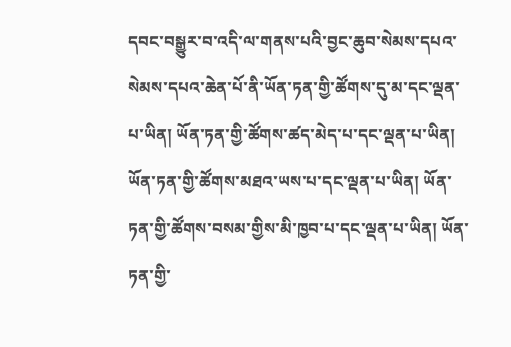དབང་བསྒྱུར་བ་འདི་ལ་གནས་པའི་བྱང་ཆུབ་སེམས་དཔའ་སེམས་དཔའ་ཆེན་པོ་ནི་ཡོན་ཏན་གྱི་ཚོགས་དུ་མ་དང་ལྡན་པ་ཡིན། ཡོན་ཏན་གྱི་ཚོགས་ཚད་མེད་པ་དང་ལྡན་པ་ཡིན། ཡོན་ཏན་གྱི་ཚོགས་མཐའ་ཡས་པ་དང་ལྡན་པ་ཡིན། ཡོན་ཏན་གྱི་ཚོགས་བསམ་གྱིས་མི་ཁྱབ་པ་དང་ལྡན་པ་ཡིན། ཡོན་ཏན་གྱི་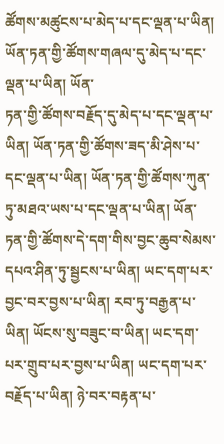ཚོགས་མཚུངས་པ་མེད་པ་དང་ལྡན་པ་ཡིན། ཡོན་ཏན་གྱི་ཚོགས་གཞལ་དུ་མེད་པ་དང་ལྡན་པ་ཡིན། ཡོན་
ཏན་གྱི་ཚོགས་བརྗོད་དུ་མེད་པ་དང་ལྡན་པ་ཡིན། ཡོན་ཏན་གྱི་ཚོགས་ཟད་མི་ཤེས་པ་དང་ལྡན་པ་ཡིན། ཡོན་ཏན་གྱི་ཚོགས་ཀུན་ཏུ་མཐའ་ཡས་པ་དང་ལྡན་པ་ཡིན། ཡོན་ཏན་གྱི་ཚོགས་དེ་དག་གིས་བྱང་ཆུབ་སེམས་དཔའ་ཤིན་ཏུ་སྦྱངས་པ་ཡིན། ཡང་དག་པར་བྱང་བར་བྱས་པ་ཡིན། རབ་ཏུ་བརྒྱན་པ་ཡིན། ཡོངས་སུ་བཟུང་བ་ཡིན། ཡང་དག་པར་གྲུབ་པར་བྱས་པ་ཡིན། ཡང་དག་པར་བརྗོད་པ་ཡིན། ཉེ་བར་བརྟན་པ་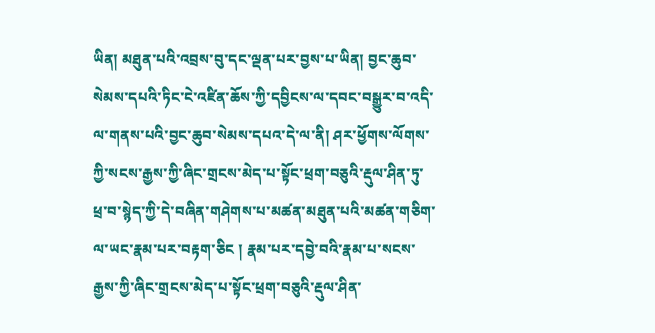ཡིན། མཐུན་པའི་འབྲས་བུ་དང་ལྡན་པར་བྱས་པ་ཡིན། བྱང་ཆུབ་སེམས་དཔའི་ཏིང་ངེ་འཛིན་ཆོས་ཀྱི་དབྱིངས་ལ་དབང་བསྒྱུར་བ་འདི་ལ་གནས་པའི་བྱང་ཆུབ་སེམས་དཔའ་དེ་ལ་ནི། ཤར་ཕྱོགས་ལོགས་ཀྱི་སངས་རྒྱས་ཀྱི་ཞིང་གྲངས་མེད་པ་སྟོང་ཕྲག་བཅུའི་རྡུལ་ཤིན་ཏུ་ཕྲ་བ་སྙེད་ཀྱི་དེ་བཞིན་གཤེགས་པ་མཚན་མཐུན་པའི་མཚན་གཅིག་ལ་ཡང་རྣམ་པར་བརྟག་ཅིང ། རྣམ་པར་དབྱེ་བའི་རྣམ་པ་སངས་རྒྱས་ཀྱི་ཞིང་གྲངས་མེད་པ་སྟོང་ཕྲག་བཅུའི་རྡུལ་ཤིན་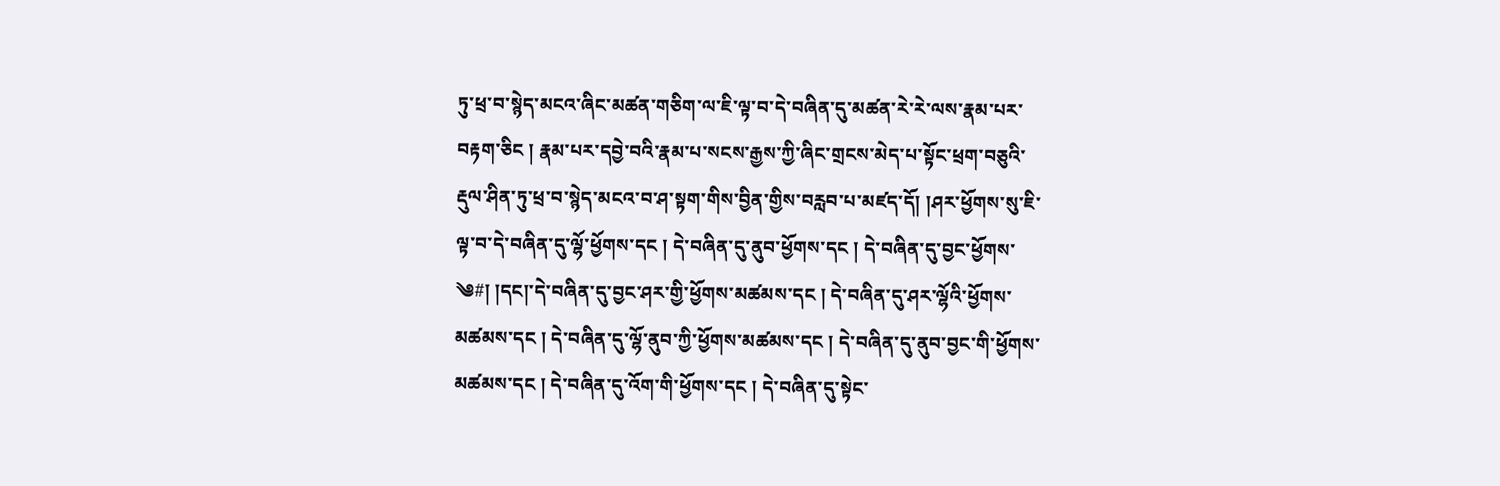ཏུ་ཕྲ་བ་སྙེད་མངའ་ཞིང་མཚན་གཅིག་ལ་ཇི་ལྟ་བ་དེ་བཞིན་དུ་མཚན་རེ་རེ་ལས་རྣམ་པར་བརྟག་ཅིང ། རྣམ་པར་དབྱེ་བའི་རྣམ་པ་སངས་རྒྱས་ཀྱི་ཞིང་གྲངས་མེད་པ་སྟོང་ཕྲག་བཅུའི་རྡུལ་ཤིན་ཏུ་ཕྲ་བ་སྙེད་མངའ་བ་ཤ་སྟག་གིས་བྱིན་གྱིས་བརླབ་པ་མཛད་དོ། །ཤར་ཕྱོགས་སུ་ཇི་ལྟ་བ་དེ་བཞིན་དུ་ལྷོ་ཕྱོགས་དང ། དེ་བཞིན་དུ་ནུབ་ཕྱོགས་དང ། དེ་བཞིན་དུ་བྱང་ཕྱོགས་
༄#། །དང།་དེ་བཞིན་དུ་བྱང་ཤར་གྱི་ཕྱོགས་མཚམས་དང ། དེ་བཞིན་དུ་ཤར་ལྷོའི་ཕྱོགས་མཚམས་དང ། དེ་བཞིན་དུ་ལྷོ་ནུབ་ཀྱི་ཕྱོགས་མཚམས་དང ། དེ་བཞིན་དུ་ནུབ་བྱང་གི་ཕྱོགས་མཚམས་དང ། དེ་བཞིན་དུ་འོག་གི་ཕྱོགས་དང ། དེ་བཞིན་དུ་སྟེང་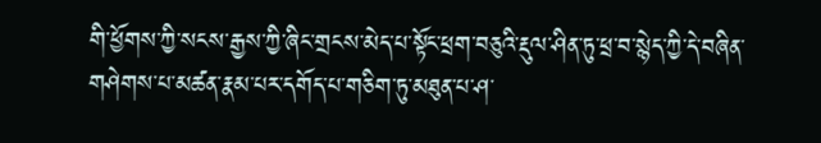གི་ཕྱོགས་ཀྱི་སངས་རྒྱས་ཀྱི་ཞིང་གྲངས་མེད་པ་སྟོང་ཕྲག་བཅུའི་རྡུལ་ཤིན་ཏུ་ཕྲ་བ་སྙེད་ཀྱི་དེ་བཞིན་གཤེགས་པ་མཚན་རྣམ་པར་དགོད་པ་གཅིག་ཏུ་མཐུན་པ་ཤ་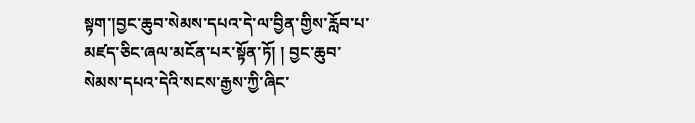སྟག་།བྱང་ཆུབ་སེམས་དཔའ་དེ་ལ་བྱིན་གྱིས་རློབ་པ་མཛད་ཅིང་ཞལ་མངོན་པར་སྟོན་ཏོ། ། བྱང་ཆུབ་སེམས་དཔའ་དེའི་སངས་རྒྱས་ཀྱི་ཞིང་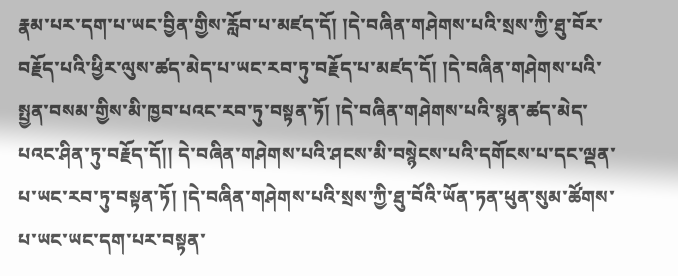རྣམ་པར་དག་པ་ཡང་བྱིན་གྱིས་རློབ་པ་མཛད་དོ། །དེ་བཞིན་གཤེགས་པའི་སྲས་ཀྱི་ཐུ་བོར་བརྗོད་པའི་ཕྱིར་ལུས་ཚད་མེད་པ་ཡང་རབ་ཏུ་བརྗོད་པ་མཛད་དོ། །དེ་བཞིན་གཤེགས་པའི་སྤྱན་བསམ་གྱིས་མི་ཁྱབ་པའང་རབ་ཏུ་བསྟན་ཏོ། །དེ་བཞིན་གཤེགས་པའི་སྙན་ཚད་མེད་པའང་ཤིན་ཏུ་བརྗོད་དོ།། དེ་བཞིན་གཤེགས་པའི་ཤངས་མི་བསྙེངས་པའི་དགོངས་པ་དང་ལྡན་པ་ཡང་རབ་ཏུ་བསྟན་ཏོ། །དེ་བཞིན་གཤེགས་པའི་སྲས་ཀྱི་ཐུ་བོའི་ཡོན་ཏན་ཕུན་སུམ་ཚོགས་པ་ཡང་ཡང་དག་པར་བསྟན་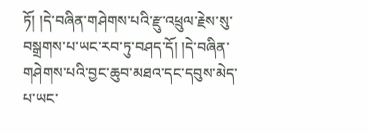ཏོ། །དེ་བཞིན་གཤེགས་པའི་རྫུ་འཕྲུལ་རྗེས་སུ་བསྒྲགས་པ་ཡང་རབ་ཏུ་བཤད་དོ། །དེ་བཞིན་གཤེགས་པའི་བྱང་ཆུབ་མཐའ་དང་དབུས་མེད་པ་ཡང་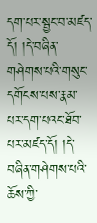དག་པར་སྦྱང་བ་མཛད་དོ། །དེ་བཞིན་གཤེགས་པའི་གསུང་དགོངས་པས་རྣམ་པར་དག་པའང་ཐོབ་པར་མཛད་དོ། །དེ་བཞིན་གཤེགས་པའི་ཆོས་ཀྱི་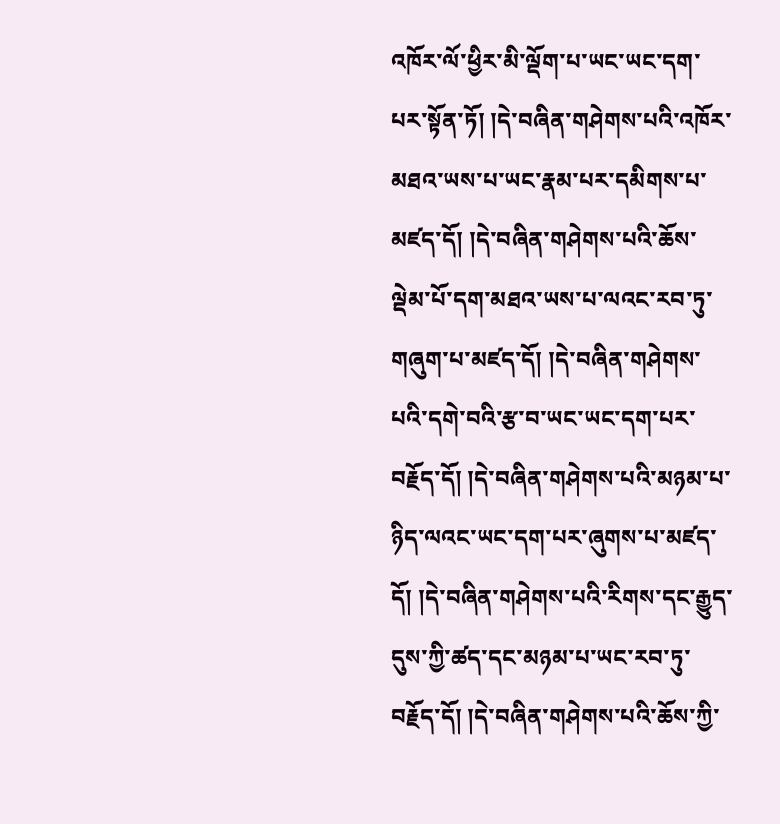འཁོར་ལོ་ཕྱིར་མི་ལྡོག་པ་ཡང་ཡང་དག་པར་སྟོན་ཏོ། །དེ་བཞིན་གཤེགས་པའི་འཁོར་མཐའ་ཡས་པ་ཡང་རྣམ་པར་དམིགས་པ་མཛད་དོ། །དེ་བཞིན་གཤེགས་པའི་ཆོས་ལྡེམ་པོ་དག་མཐའ་ཡས་པ་ལའང་རབ་ཏུ་གཞུག་པ་མཛད་དོ། །དེ་བཞིན་གཤེགས་པའི་དགེ་བའི་རྩ་བ་ཡང་ཡང་དག་པར་བརྗོད་དོ། །དེ་བཞིན་གཤེགས་པའི་མཉམ་པ་ཉིད་ལའང་ཡང་དག་པར་ཞུགས་པ་མཛད་དོ། །དེ་བཞིན་གཤེགས་པའི་རིགས་དང་རྒྱུད་དུས་ཀྱི་ཚད་དང་མཉམ་པ་ཡང་རབ་ཏུ་བརྗོད་དོ། །དེ་བཞིན་གཤེགས་པའི་ཆོས་ཀྱི་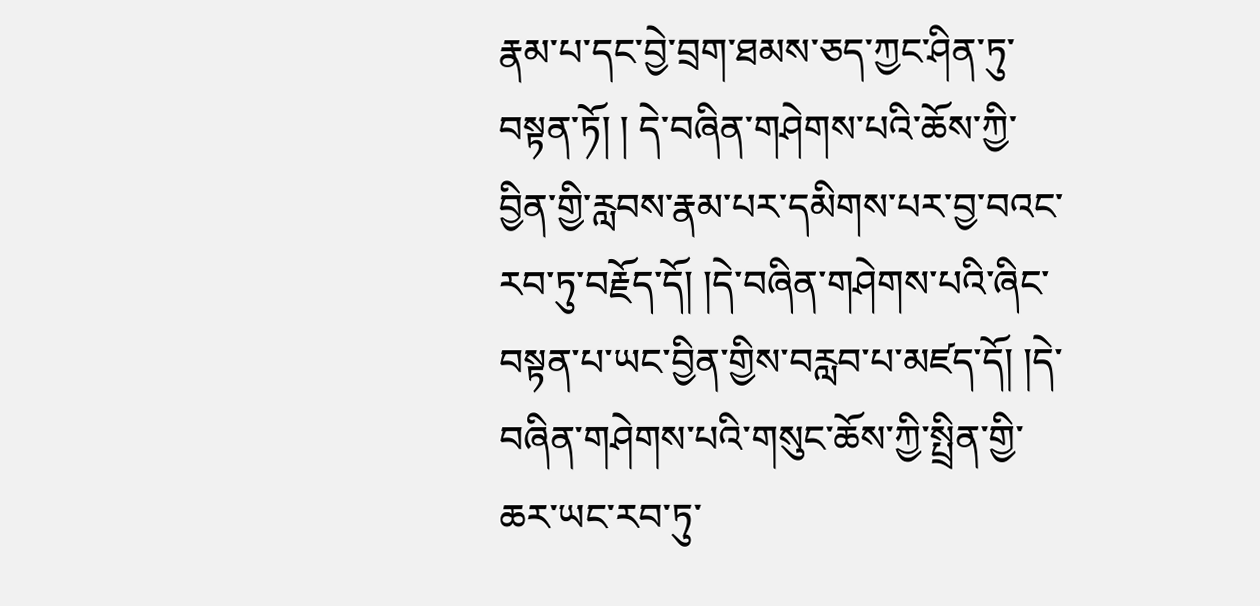རྣམ་པ་དང་བྱེ་བྲག་ཐམས་ཅད་ཀྱང་ཤིན་ཏུ་བསྟན་ཏོ། ། དེ་བཞིན་གཤེགས་པའི་ཆོས་ཀྱི་བྱིན་གྱི་རླབས་རྣམ་པར་དམིགས་པར་བྱ་བའང་རབ་ཏུ་བརྗོད་དོ། །དེ་བཞིན་གཤེགས་པའི་ཞིང་བསྟན་པ་ཡང་བྱིན་གྱིས་བརླབ་པ་མཛད་དོ། །དེ་བཞིན་གཤེགས་པའི་གསུང་ཆོས་ཀྱི་སྤྲིན་གྱི་ཆར་ཡང་རབ་ཏུ་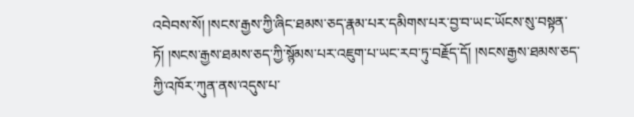འབེབས་སོ། །སངས་རྒྱས་ཀྱི་ཞིང་ཐམས་ཅད་རྣམ་པར་དམིགས་པར་བྱ་བ་ཡང་ཡོངས་སུ་བསྟན་ཏོ། །སངས་རྒྱས་ཐམས་ཅད་ཀྱི་སྙོམས་པར་འཇུག་པ་ཡང་རབ་ཏུ་བརྗོད་དོ། །སངས་རྒྱས་ཐམས་ཅད་ཀྱི་འཁོར་ཀུན་ནས་འདུས་པ་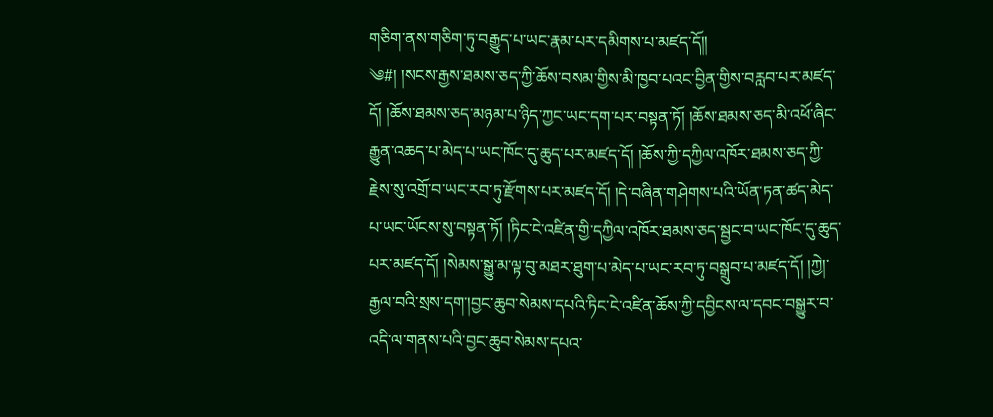གཅིག་ནས་གཅིག་ཏུ་བརྒྱུད་པ་ཡང་རྣམ་པར་དམིགས་པ་མཛད་དོ།།
༄#། །སངས་རྒྱས་ཐམས་ཅད་ཀྱི་ཆོས་བསམ་གྱིས་མི་ཁྱབ་པའང་བྱིན་གྱིས་བརླབ་པར་མཛད་དོ། །ཆོས་ཐམས་ཅད་མཉམ་པ་ཉིད་ཀྱང་ཡང་དག་པར་བསྟན་ཏོ། །ཆོས་ཐམས་ཅད་མི་འཕོ་ཞིང་རྒྱུན་འཆད་པ་མེད་པ་ཡང་ཁོང་དུ་ཆུད་པར་མཛད་དོ། །ཆོས་ཀྱི་དཀྱིལ་འཁོར་ཐམས་ཅད་ཀྱི་རྗེས་སུ་འགྲོ་བ་ཡང་རབ་ཏུ་རྫོགས་པར་མཛད་དོ། །དེ་བཞིན་གཤེགས་པའི་ཡོན་ཏན་ཚད་མེད་པ་ཡང་ཡོངས་སུ་བསྟན་ཏོ། །ཏིང་ངེ་འཛིན་གྱི་དཀྱིལ་འཁོར་ཐམས་ཅད་སྦྱང་བ་ཡང་ཁོང་དུ་ཆུད་པར་མཛད་དོ། །སེམས་སྒྱུ་མ་ལྟ་བུ་མཐར་ཐུག་པ་མེད་པ་ཡང་རབ་ཏུ་བསྒྲུབ་པ་མཛད་དོ། །ཀྱེ།་རྒྱལ་བའི་སྲས་དག་།བྱང་ཆུབ་སེམས་དཔའི་ཏིང་ངེ་འཛིན་ཆོས་ཀྱི་དབྱིངས་ལ་དབང་བསྒྱུར་བ་འདི་ལ་གནས་པའི་བྱང་ཆུབ་སེམས་དཔའ་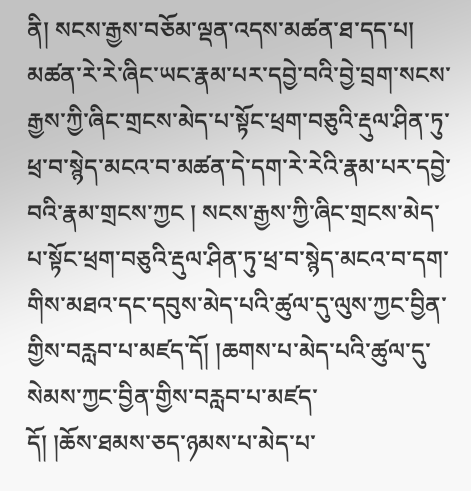ནི། སངས་རྒྱས་བཅོམ་ལྡན་འདས་མཚན་ཐ་དད་པ། མཚན་རེ་རེ་ཞིང་ཡང་རྣམ་པར་དབྱེ་བའི་བྱེ་བྲག་སངས་རྒྱས་ཀྱི་ཞིང་གྲངས་མེད་པ་སྟོང་ཕྲག་བཅུའི་རྡུལ་ཤིན་ཏུ་ཕྲ་བ་སྙེད་མངའ་བ་མཚན་དེ་དག་རེ་རེའི་རྣམ་པར་དབྱེ་བའི་རྣམ་གྲངས་ཀྱང ། སངས་རྒྱས་ཀྱི་ཞིང་གྲངས་མེད་པ་སྟོང་ཕྲག་བཅུའི་རྡུལ་ཤིན་ཏུ་ཕྲ་བ་སྙེད་མངའ་བ་དག་གིས་མཐའ་དང་དབུས་མེད་པའི་ཚུལ་དུ་ལུས་ཀྱང་བྱིན་གྱིས་བརླབ་པ་མཛད་དོ། །ཆགས་པ་མེད་པའི་ཚུལ་དུ་སེམས་ཀྱང་བྱིན་གྱིས་བརླབ་པ་མཛད་
དོ། །ཆོས་ཐམས་ཅད་ཉམས་པ་མེད་པ་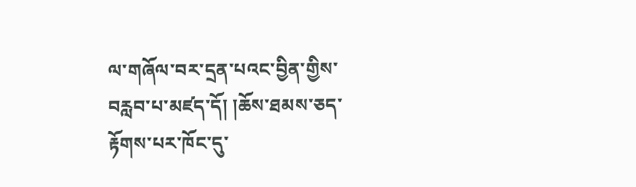ལ་གཞོལ་བར་དྲན་པའང་བྱིན་གྱིས་བརླབ་པ་མཛད་དོ། །ཆོས་ཐམས་ཅད་རྟོགས་པར་ཁོང་དུ་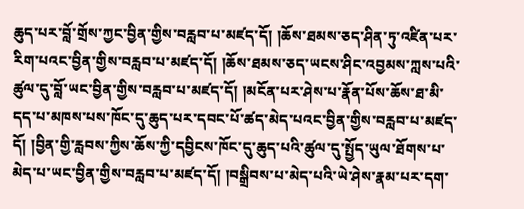ཆུད་པར་བློ་གྲོས་ཀྱང་བྱིན་གྱིས་བརླབ་པ་མཛད་དོ། །ཆོས་ཐམས་ཅད་ཤིན་ཏུ་འཛིན་པར་རིག་པའང་བྱིན་གྱིས་བརླབ་པ་མཛད་དོ། །ཆོས་ཐམས་ཅད་ཡངས་ཤིང་འབྱམས་ཀླས་པའི་ཚུལ་དུ་བློ་ཡང་བྱིན་གྱིས་བརླབ་པ་མཛད་དོ། །མངོན་པར་ཤེས་པ་རྣོན་པོས་ཆོས་ཐ་མི་དད་པ་མཁས་པས་ཁོང་དུ་ཆུད་པར་དབང་པོ་ཚད་མེད་པའང་བྱིན་གྱིས་བརླབ་པ་མཛད་དོ། །བྱིན་གྱི་རླབས་ཀྱིས་ཆོས་ཀྱི་དབྱིངས་ཁོང་དུ་ཆུད་པའི་ཚུལ་དུ་སྤྱོད་ཡུལ་ཐོགས་པ་མེད་པ་ཡང་བྱིན་གྱིས་བརླབ་པ་མཛད་དོ། །བསྒྲིབས་པ་མེད་པའི་ཡེ་ཤེས་རྣམ་པར་དག་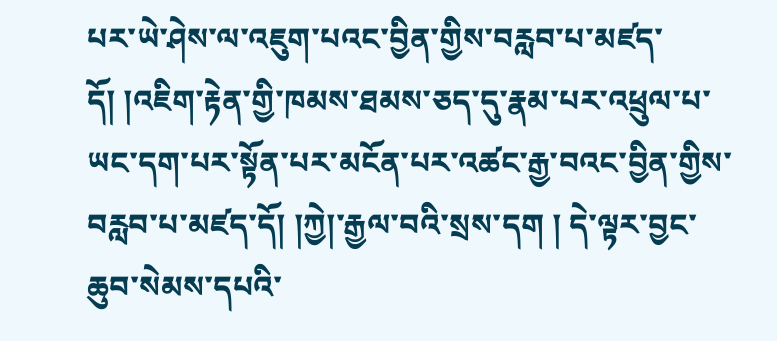པར་ཡེ་ཤེས་ལ་འཇུག་པའང་བྱིན་གྱིས་བརླབ་པ་མཛད་དོ། །འཇིག་རྟེན་གྱི་ཁམས་ཐམས་ཅད་དུ་རྣམ་པར་འཕྲུལ་པ་ཡང་དག་པར་སྟོན་པར་མངོན་པར་འཚང་རྒྱ་བའང་བྱིན་གྱིས་བརླབ་པ་མཛད་དོ། །ཀྱེ།་རྒྱལ་བའི་སྲས་དག ། དེ་ལྟར་བྱང་ཆུབ་སེམས་དཔའི་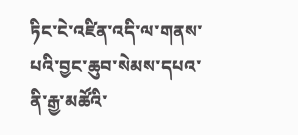ཏིང་ངེ་འཛིན་འདི་ལ་གནས་པའི་བྱང་ཆུབ་སེམས་དཔའ་ནི་རྒྱ་མཚོའི་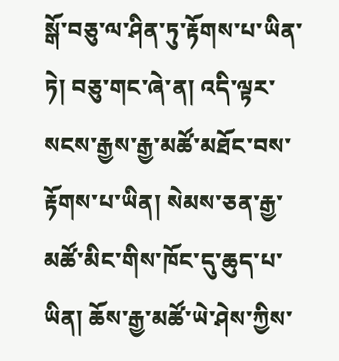སྒོ་བཅུ་ལ་ཤིན་ཏུ་རྟོགས་པ་ཡིན་ཏེ། བཅུ་གང་ཞེ་ན། འདི་ལྟར་སངས་རྒྱས་རྒྱ་མཚོ་མཐོང་བས་རྟོགས་པ་ཡིན། སེམས་ཅན་རྒྱ་མཚོ་མིང་གིས་ཁོང་དུ་ཆུད་པ་ཡིན། ཆོས་རྒྱ་མཚོ་ཡེ་ཤེས་ཀྱིས་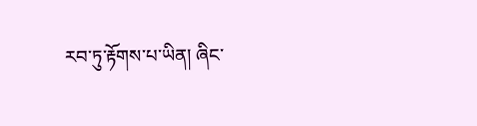རབ་ཏུ་རྟོགས་པ་ཡིན། ཞིང་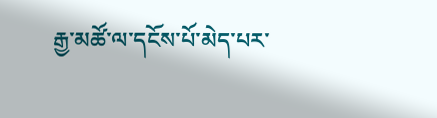རྒྱ་མཚོ་ལ་དངོས་པོ་མེད་པར་